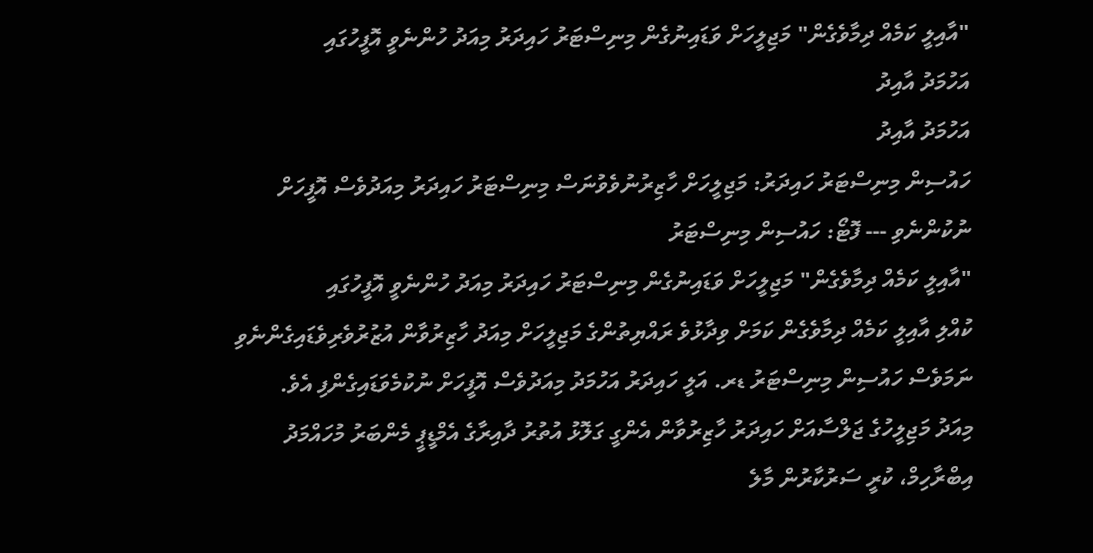"އާއިލީ ކަމެއް ދިމާވެގެން" މަޖިލީހަށް ވަޑައިނުގެން މިނިސްޓަރު ހައިދަރު މިއަދު ހުންނެވީ އޮފީހުގައި
އަހުމަދު އާއިދު
އަހުމަދު އާއިދު
ހައުސިން މިނިސްޓަރު ހައިދަރު: މަޖިލީހަށް ހާޒިރުނުވެވުނަސް މިނިސްޓަރު ހައިދަރު މިއަދުވެސް އޮފީހަށް ނުކުންނެވި --- ފޮޓޯ: ހައުސިން މިނިސްޓަރު
"އާއިލީ ކަމެއް ދިމާވެގެން" މަޖިލީހަށް ވަޑައިނުގެން މިނިސްޓަރު ހައިދަރު މިއަދު ހުންނެވީ އޮފީހުގައި
ކުއްލި އާއިލީ ކަމެއް ދިމާވެގެން ކަމަށް ވިދާޅުވެ ރައްޔިތުންގެ މަޖިލީހަށް މިއަދު ހާޒިރުވާން އުޒުރުވެރިވެޑައިގެންނެވި ނަމަވެސް ހައުސިން މިނިސްޓަރު ޑރ. އަލީ ހައިދަރު އަހުމަދު މިއަދުވެސް އޮފީހަށް ނުކުމެވަޑައިގެންފި އެވެ.
މިއަދު މަޖިލީހުގެ ޖަލްސާއަށް ހައިދަރު ހާޒިރުވާން އެންގީ ގަލޮޅު އުތުރު ދާއިރާގެ އެމްޑީޕީ މެންބަރު މުހައްމަދު އިބްރާހިމް، ކުރީ ސަރުކާރުން މާލެ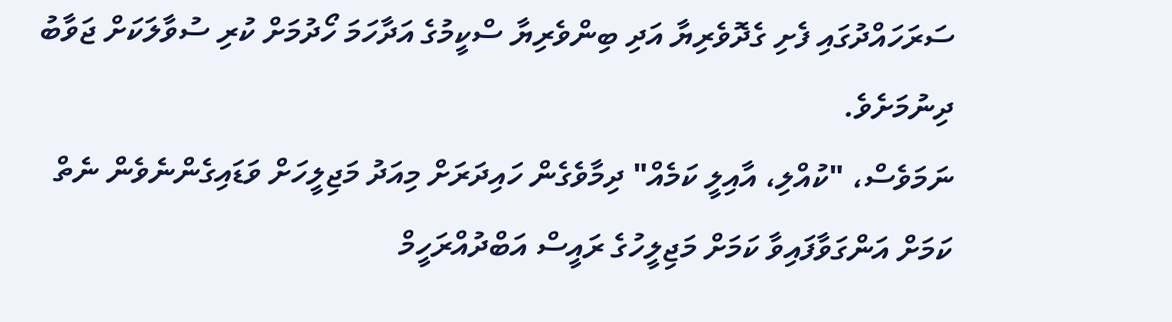ސަރަހައްދުގައި ފެށި ގެދޮވެރިޔާ އަދި ބިންވެރިޔާ ސްކީމުގެ އަދާހަމަ ހޯދުމަށް ކުރި ސުވާލަކަށް ޖަވާބު ދިނުމަށެވެ.
ނަމަވެސް، "ކުއްލި، އާއިލީ ކަމެއް" ދިމާވެގެން ހައިދަރަށް މިއަދު މަޖިލީހަށް ވަޑައިގެންނެވެން ނެތް ކަމަށް އަންގަވާފައިވާ ކަމަށް މަޖިލީހުގެ ރައީސް އަބްދުއްރަހީމް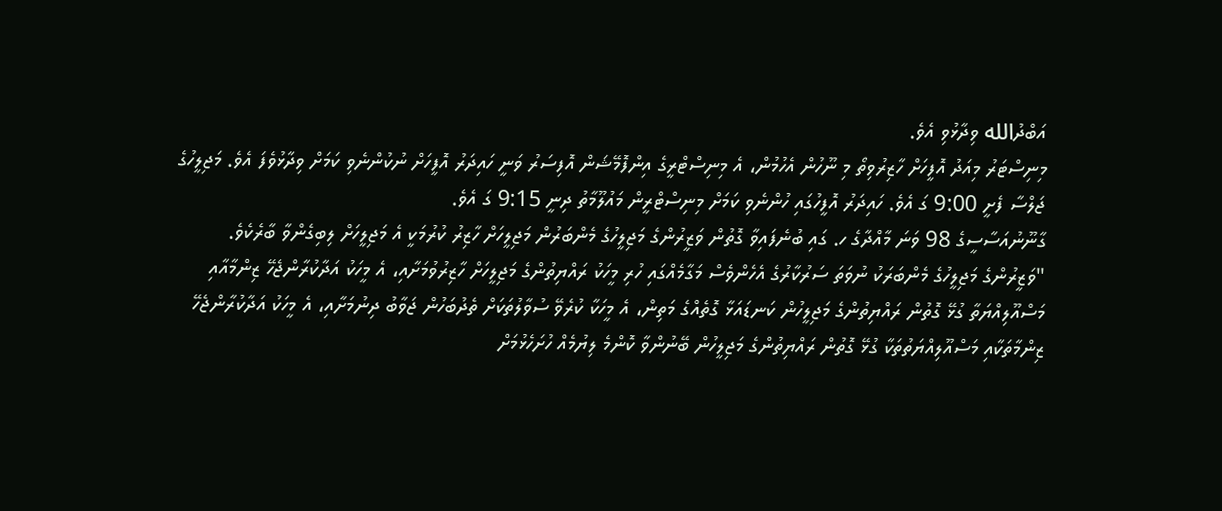އަބްދުالله ވިދާޅުވި އެވެ.
މިނިސްޓަރު މިއަދު އޮފީހަށް ހާޒިރުވިތޯ މި ނޫހުން އެހުމުން، އެ މިނިސްޓްރީގެ އިންފޮމޭޝަން އޮފިސަރު ވަނީ ހައިދަރު އޮފީހަށް ނުކުންނެވި ކަމަށް ވިދާޅުވެފަ އެވެ. މަޖިލީހުގެ ޖަލްސާ ފެށީ 9:00 ގަ އެވެ. ހައިދަރު އޮފީހުގައި ހުންނެވި ކަމަށް މިނިސްޓްރީން މައުލޫމާތު ދިނީ 9:15 ގަ އެވެ.
ގާނޫނުއަސާސީގެ 98 ވަނަ މާއްދާގެ ހ. ގައި ބުނެފައިވާ ގޮތުން ވަޒީރުންގެ މަޖިލީހުގެ މެންބަރުން މަޖިލީހަށް ހާޒިރު ކުރުމަކީ އެ މަޖިލީހަށް ލިބިގެންވާ ބާރެކެވެ.
"ވަޒީރުންގެ މަޖިލީހުގެ މެންބަރަކު ނުވަތަ ސަރުކާރުގެ އެހެންވެސް މަގާމެއްގައި ހުރި މީހަކު ރައްޔިތުންގެ މަޖިލީހަށް ހާޒިރުވުމަށާއި، އެ މީހަކު އަދާކުރާންޖެހޭ ޒިންމާއާއި މަސްއޫލިއްޔަތާ ގުޅޭ ގޮތުން ރައްޔިތުންގެ މަޖިލީހުން ކަނޑައަޅާ ގޮތެއްގެ މަތިން، އެ މީހަކާ ކުރެވޭ ސުވާލުތަކަށް ތެދުބަހުން ޖަވާބު ދިނުމަށާއި، އެ މީހަކު އަދާކުރާންޖެހޭ ޒިންމާތަކާއި މަސްއޫލިއްޔަތުތަކާ ގުޅޭ ގޮތުން ރައްޔިތުންގެ މަޖިލީހުން ބޭނުންވާ ކޮންމެ ލިޔުމެއް ހުށަހެޅުމަށް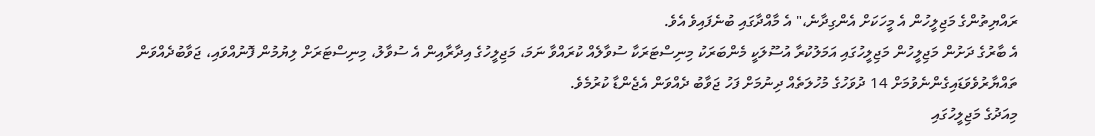ރައްޔިތުންގެ މަޖިލީހުން އެ މީހަކަށް އެންގިދާނެ،" އެ މާއްދާގައި ބުނެފައިވެ އެވެ.
އެ ބާރުގެ ދަށުން މަޖިލީހުން މަޖިލީހުގައި އަމަލުކުރާ އުސޫލަކީ މެންބަރަކު މިނިސްޓަރަކާ ސުވާލެއް ކުރައްވާ ނަމަ، މަޖިލީހުގެ އިދާރާއިން އެ ސުވާލު، މިނިސްޓަރަށް ލިޔުމުން ފޮނުއްވައި، ޖަވާބުދެއްވަން ތައްޔާރުވެވަޑައިގެންނެވުމަށް 14 ދުވަހުގެ މުހުލަތެއް ދިނުމަށް ފަހު ޖަވާބު ދެއްވަން އެޖެންޑާ ކުރުމެވެ.
މިއަދުގެ މަޖިލީހުގައި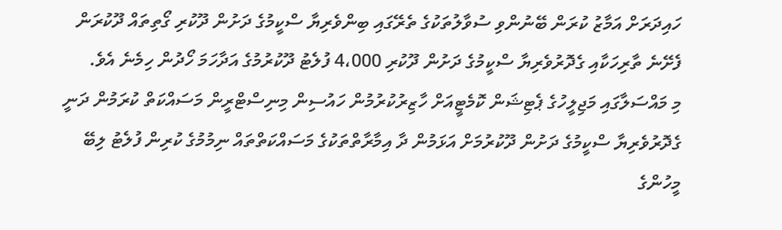ހައިދަރަށް އަމާޒު ކުރަން ބޭނުންވި ސުވާލުތަކުގެ ތެރޭގައި ބިންވެރިޔާ ސްކީމުގެ ދަށުން ދޫކުރި ގޯތިތައް ދޫކުރަން ފެށޭނެ ތާރިހަކާއި ގެދޮރުވެރިޔާ ސްކީމުގެ ދަށުން ދޫކުރި 4،000 ފުލެޓު ދޫކުރުމުގެ އަދާހަމަ ހޯދުން ހިމެނެ އެވެ.
މި މައްސަލާގައި މަޖިލީހުގެ ޕެޓިޝަން ކޮމެޓީއަށް ހާޒިރުކުރުމުން ހައުސިން މިނިސްޓްރީން މަސައްކަތް ކުރަމުން ދަނީ ގެދޮރުވެރިޔާ ސްކީމުގެ ދަށުން ދޫކުރުމަށް އަޅަމުން ދާ އިމާރާތްތަކުގެ މަސައްކަތްތައް ނިމުމުގެ ކުރިން ފުލެޓު ލިބޭ މީހުންގެ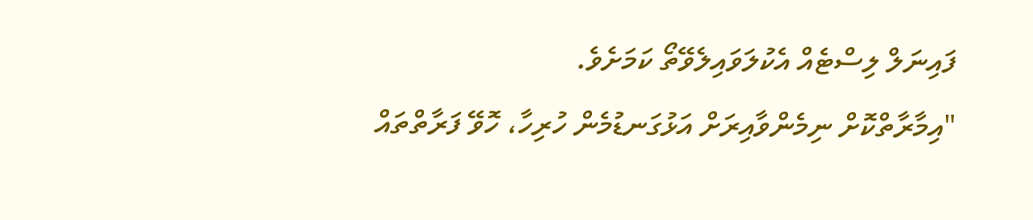ފައިނަލް ލިސްޓެއް އެކުލަވައިލެވޭތޯ ކަމަށެވެ.
"އިމާރާތްކޮށް ނިމެންވާއިރަށް އަޅުގަނޑުމެން ހުރިހާ، ހޮވޭ ފަރާތްތައް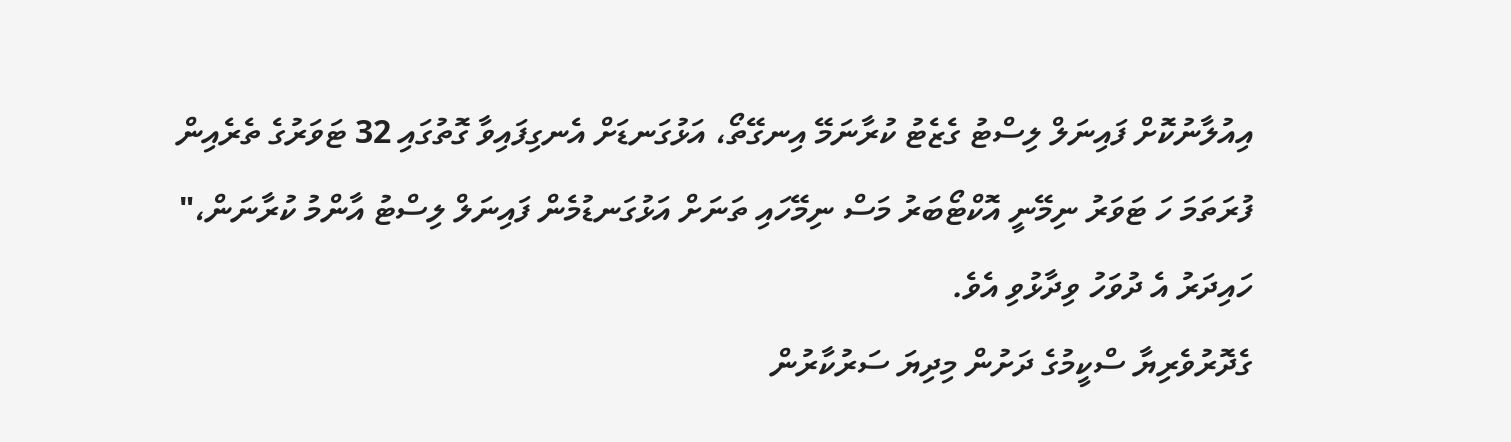އިއުލާނުކޮށް ފައިނަލް ލިސްޓު ގެޒެޓު ކުރާނަމޭ އިނގޭތޯ، އަޅުގަނޑަށް އެނގިފައިވާ ގޮތުގައި 32 ޓަވަރުގެ ތެރެއިން ފުރަތަމަ ހަ ޓަވަރު ނިމޭނީ އޮކްޓޯބަރު މަސް ނިމޭހައި ތަނަށް އަޅުގަނޑުމެން ފައިނަލް ލިސްޓު އާންމު ކުރާނަން،" ހައިދަރު އެ ދުވަހު ވިދާޅުވި އެވެ.
ގެދޮރުވެރިޔާ ސްކީމުގެ ދަށުން މިދިޔަ ސަރުކާރުން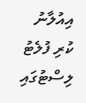އިއުލާނު ކުރި ފުލެޓު ލިސްޓުގައި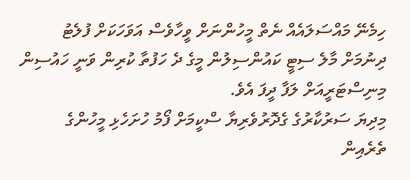ހިމެނޭ މައްސަލައެއް ނެތް މީހުންނަށް ވީހާވެސް އަވަހަކަށް ފުލެޓު ދިނުމަށް މާލެ ސިޓީ ކައުންސިލުން މީގެ ދެ ހަފުތާ ކުރިން ވަނީ ހައުސިން މިނިސްޓަރީއަށް ލަފާ ދީފަ އެވެ.
މިދިޔަ ސަރުކާރުގެ ގެދޮރުވެރިޔާ ސްކީމަށް ފޯމު ހުށަހެޅި މީހުންގެ ތެރެއިން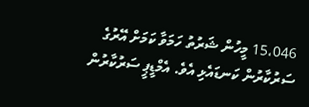15،046 މީހުން ޝަރުތު ހަމަވާ ކަމަށް އޭރުގެ ސަރުކާރުން ކަނޑައެޅި އެވެ. އެމްޑީޕީ ސަރުކާރުން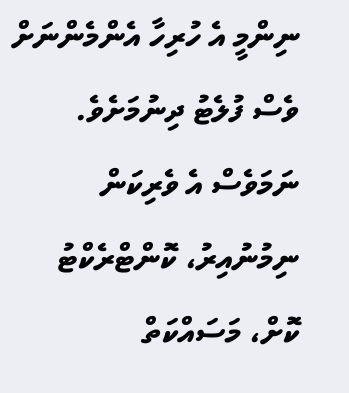ނިންމީ އެ ހުރިހާ އެންމެންނަށް ވެސް ފުލެޓު ދިނުމަށެވެ. ނަމަވެސް އެ ވެރިކަން ނިމުނުއިރު، ކޮންޓްރެކްޓު ކޮށް، މަސައްކަތް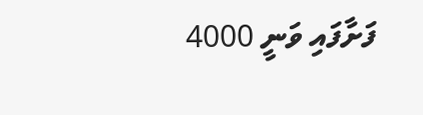ފަށާފައި ވަނީ 4000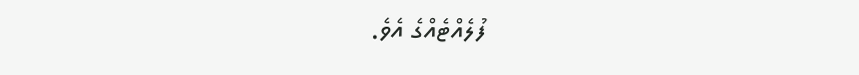ފުލެއްޓެއްގެ އެވެ.